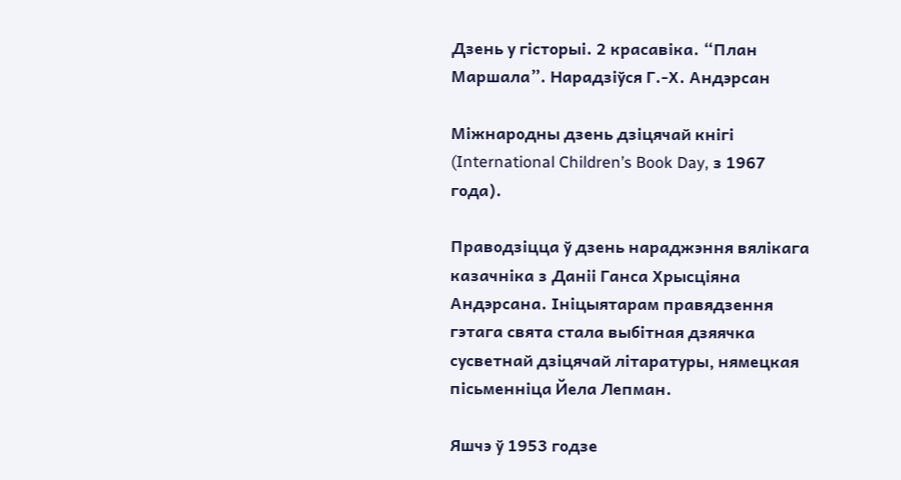Дзень у гісторыі. 2 красавіка. “План Маршала”. Нарадзіўся Г.-Х. Андэрсан

Міжнародны дзень дзіцячай кнігі (International Children’s Book Day, з 1967 года).

Праводзіцца ў дзень нараджэння вялікага казачніка з Даніі Ганса Хрысціяна Андэрсана. Ініцыятарам правядзення гэтага свята стала выбітная дзяячка сусветнай дзіцячай літаратуры, нямецкая пісьменніца Йела Лепман.

Яшчэ ў 1953 годзе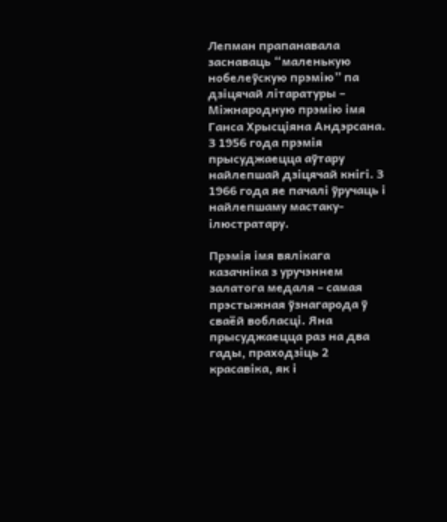Лепман прапанавала заснаваць “маленькую нобелеўскую прэмію” па дзіцячай літаратуры – Міжнародную прэмію імя Ганса Хрысціяна Андэрсана. З 1956 года прэмія прысуджаецца аўтару найлепшай дзіцячай кнігі. З 1966 года яе пачалі ўручаць і найлепшаму мастаку-ілюстратару.

Прэмія імя вялікага казачніка з уручэннем залатога медаля – самая прэстыжная ўзнагарода ў сваёй вобласці. Яна прысуджаецца раз на два гады, праходзіць 2 красавіка, як і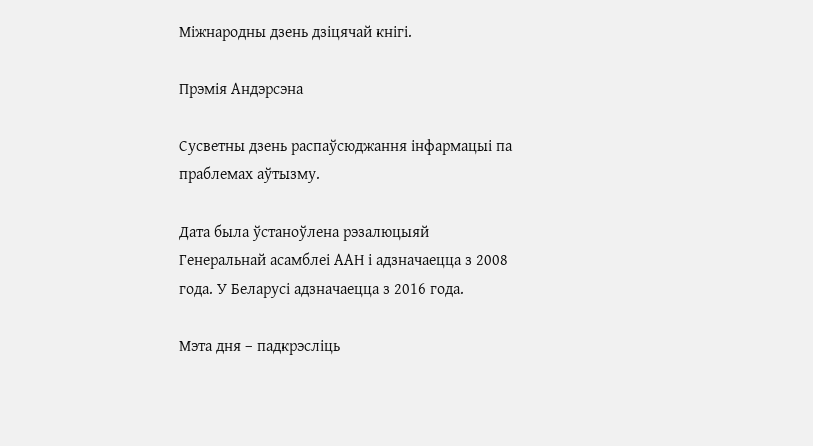Міжнародны дзень дзіцячай кнігі.

Прэмія Андэрсэна

Сусветны дзень распаўсюджання інфармацыі па праблемах аўтызму.

Дата была ўстаноўлена рэзалюцыяй Генеральнай асамблеі ААН і адзначаецца з 2008 года. У Беларусі адзначаецца з 2016 года.

Мэта дня – падкрэсліць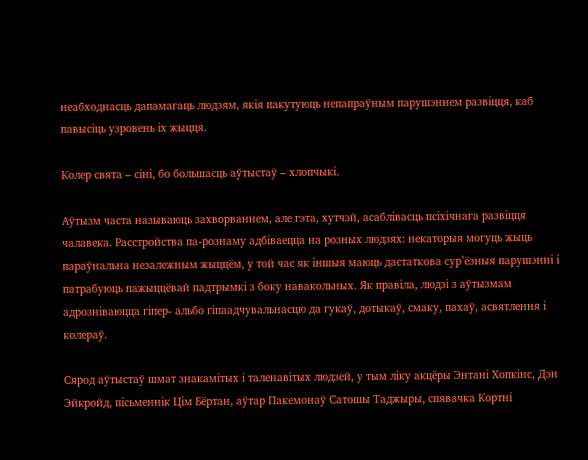неабходнасць дапамагаць людзям, якія пакутуюць непапраўным парушэннем развіцця, каб павысіць узровень іх жыцця.

Колер свята – сіні, бо большасць аўтыстаў – хлопчыкі.

Аўтызм часта называюць захворваннем, але гэта, хутчэй, асаблівасць псіхічнага развіцця чалавека. Расстройства па-рознаму адбіваецца на розных людзях: некаторыя могуць жыць параўнальна незалежным жыццём, у той час як іншыя маюць дастаткова сур’ёзныя парушэнні і патрабуюць пажыццёвай падтрымкі з боку навакольных. Як правіла, людзі з аўтызмам адрозніваюцца гіпер- альбо гіпаадчувальнасцю да гукаў, дотыкаў, смаку, пахаў, асвятлення і колераў.

Сярод аўтыстаў шмат знакамітых і таленавітых людзей, у тым ліку акцёры Энтані Хопкінс, Дэн Эйкройд, пісьменнік Цім Бёртан, аўтар Пакемонаў Сатошы Таджыры, спявачка Кортні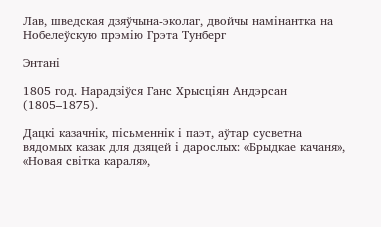Лав, шведская дзяўчына-эколаг, двойчы намінантка на Нобелеўскую прэмію Грэта Тунберг

Энтані

1805 год. Нарадзіўся Ганс Хрысціян Андэрсан (1805–1875).

Дацкі казачнік, пісьменнік і паэт, аўтар сусветна вядомых казак для дзяцей і дарослых: «Брыдкае качаня», «Новая світка караля»,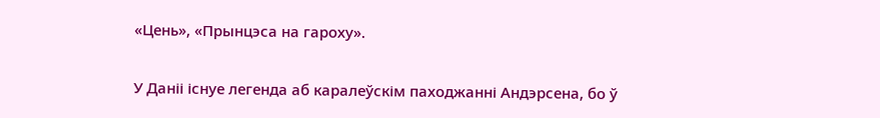«Цень», «Прынцэса на гароху».

У Даніі існуе легенда аб каралеўскім паходжанні Андэрсена, бо ў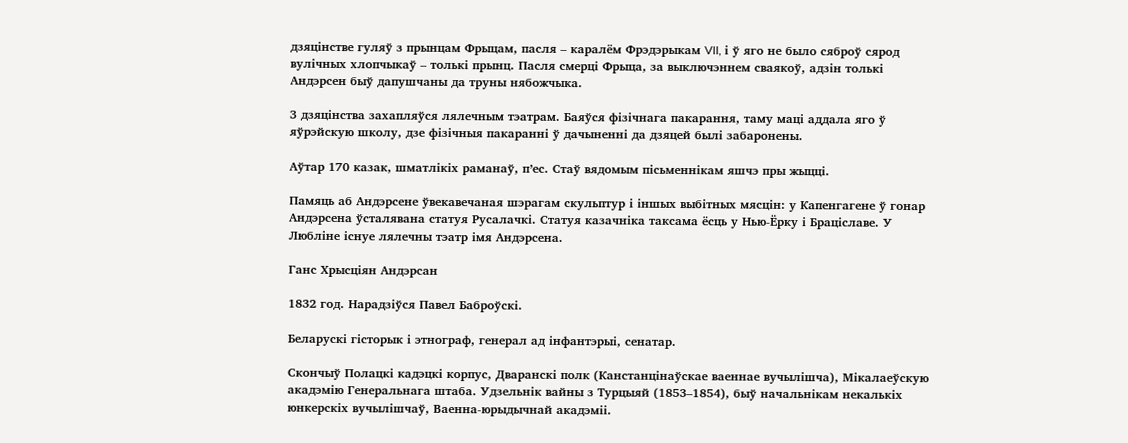дзяцінстве гуляў з прынцам Фрыцам, пасля – каралём Фрэдэрыкам VII, і ў яго не было сяброў сярод вулічных хлопчыкаў – толькі прынц. Пасля смерці Фрыца, за выключэннем сваякоў, адзін толькі Андэрсен быў дапушчаны да труны нябожчыка.

З дзяцінства захапляўся лялечным тэатрам. Баяўся фізічнага пакарання, таму маці аддала яго ў яўрэйскую школу, дзе фізічныя пакаранні ў дачыненні да дзяцей былі забаронены.

Аўтар 170 казак, шматлікіх раманаў, п’ес. Стаў вядомым пісьменнікам яшчэ пры жыцці.

Памяць аб Андэрсене ўвекавечаная шэрагам скульптур і іншых выбітных мясцін: у Капенгагене ў гонар Андэрсена ўсталявана статуя Русалачкі. Статуя казачніка таксама ёсць у Нью-Ёрку і Браціславе. У Любліне існуе лялечны тэатр імя Андэрсена.

Ганс Хрысціян Андэрсан

1832 год. Нарадзіўся Павел Баброўскі.

Беларускі гісторык і этнограф, генерал ад інфантэрыі, сенатар.

Скончыў Полацкі кадэцкі корпус, Дваранскі полк (Канстанцінаўскае ваеннае вучылішча), Мікалаеўскую акадэмію Генеральнага штаба. Удзельнік вайны з Турцыяй (1853–1854), быў начальнікам некалькіх юнкерскіх вучылішчаў, Ваенна-юрыдычнай акадэміі.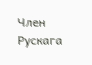Член Рускага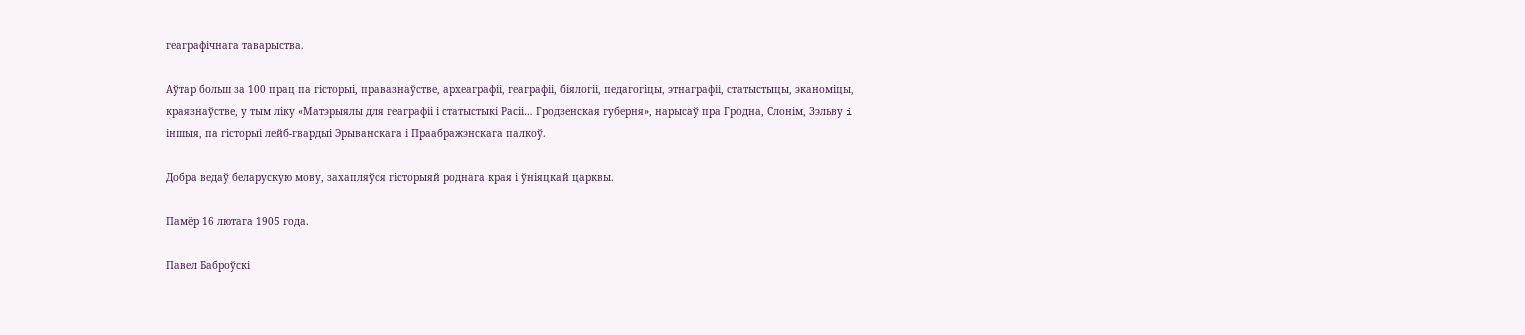геаграфічнага таварыства.

Аўтар больш за 100 прац па гісторыі, правазнаўстве, археаграфіі, геаграфіі, біялогіі, педагогіцы, этнаграфіі, статыстыцы, эканоміцы, краязнаўстве, у тым ліку «Матэрыялы для геаграфіі і статыстыкі Расіі… Гродзенская губерня», нарысаў пра Гродна, Слонім, Зэльву i іншыя, па гісторыі лейб-гвардыі Эрыванскага і Праабражэнскага палкоў.

Добра ведаў беларускую мову, захапляўся гісторыяй роднага края і ўніяцкай царквы.

Памёр 16 лютага 1905 года.

Павел Баброўскі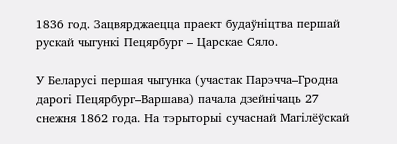1836 год. Зацвярджаецца праект будаўніцтва першай рускай чыгункі Пецярбург – Царскае Сяло.

У Беларусі першая чыгунка (участак Парэчча–Гродна дарогі Пецярбург–Варшава) пачала дзейнічаць 27 снежня 1862 года. На тэрыторыі сучаснай Магілёўскай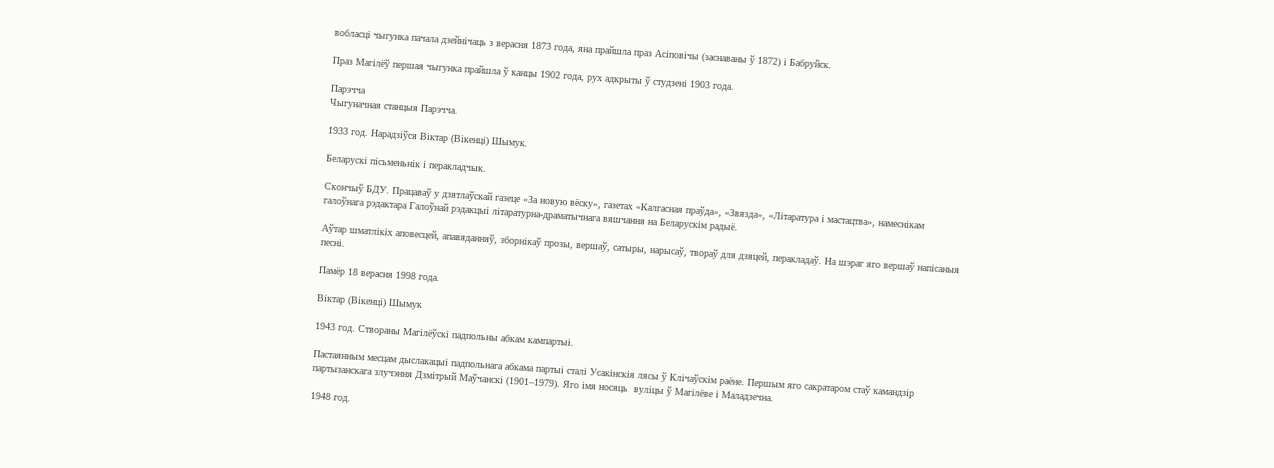вобласці чыгунка пачала дзейнічаць з верасня 1873 года, яна прайшла праз Асіповічы (заснаваны ў 1872) і Бабруйск.

Праз Магілёў першая чыгунка прайшла ў канцы 1902 года, рух адкрыты ў студзені 1903 года.

Парэчча
Чыгуначная станцыя Парэчча.

1933 год. Нарадзіўся Віктар (Вікенці) Шымук.

Беларускі пісьменьнік і перакладчык.

Скончыў БДУ. Працаваў у дзятлаўскай газеце «За новую вёску», газетах «Калгасная праўда», «Звязда», «Літаратура і мастацтва», намеснікам галоўнага рэдактара Галоўнай рэдакцыі літаратурна-драматычнага вяшчання на Беларускім радыё.

Аўтар шматлікіх аповесцей, апавяданняў, зборнікаў прозы, вершаў, сатыры, нарысаў, твораў для дзяцей, перакладаў. На шэраг яго вершаў напісаныя песні.

Памёр 18 верасня 1998 года.

Віктар (Вікенці) Шымук

1943 год. Створаны Магілёўскі падпольны абкам кампартыі.

Пастаянным месцам дыслакацыі падпольнага абкама партыі сталі Усакінскія лясы ў Клічаўскім раёне. Першым яго сакратаром стаў камандзір партызанскага злучэння Дзмітрый Маўчанскі (1901–1979). Яго імя носяць  вуліцы ў Магілёве і Маладзечна.

1948 год.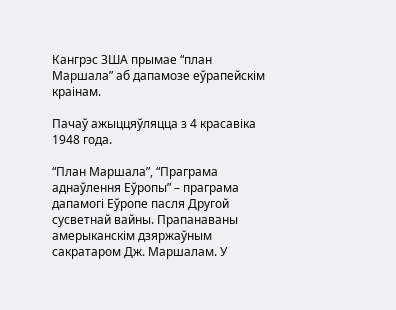Кангрэс ЗША прымае “план Маршала” аб дапамозе еўрапейскім краінам.

Пачаў ажыццяўляцца з 4 красавіка 1948 года.

“План Маршала”, “Праграма аднаўлення Еўропы” – праграма дапамогі Еўропе пасля Другой сусветнай вайны. Прапанаваны амерыканскім дзяржаўным сакратаром Дж. Маршалам. У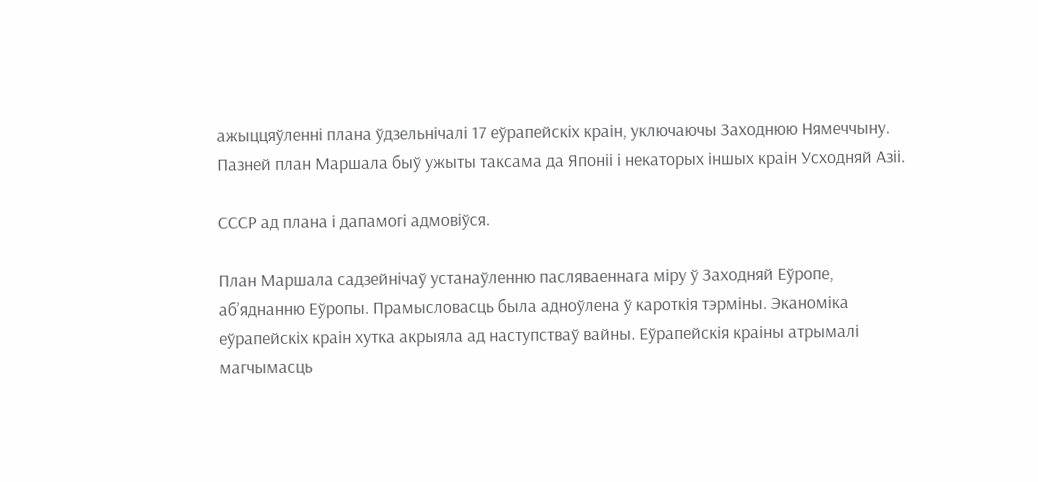ажыццяўленні плана ўдзельнічалі 17 еўрапейскіх краін, уключаючы Заходнюю Нямеччыну. Пазней план Маршала быў ужыты таксама да Японіі і некаторых іншых краін Усходняй Азіі.

СССР ад плана і дапамогі адмовіўся.

План Маршала садзейнічаў устанаўленню пасляваеннага міру ў Заходняй Еўропе, аб’яднанню Еўропы. Прамысловасць была адноўлена ў кароткія тэрміны. Эканоміка еўрапейскіх краін хутка акрыяла ад наступстваў вайны. Еўрапейскія краіны атрымалі магчымасць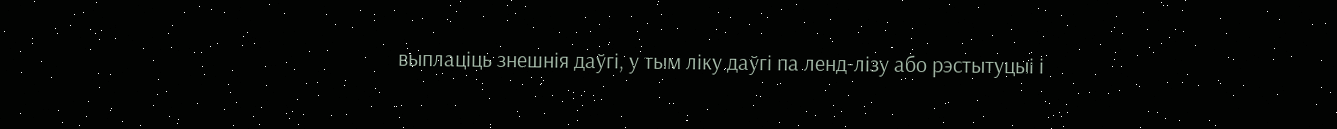выплаціць знешнія даўгі, у тым ліку даўгі па ленд-лізу або рэстытуцыі і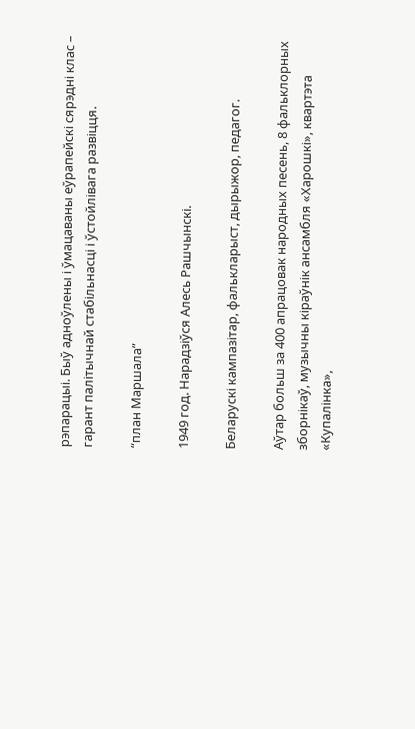рэпарацыі. Быў адноўлены і ўмацаваны еўрапейскі сярэдні клас – гарант палітычнай стабільнасці і ўстойлівага развіцця.

“план Маршала”

1949 год. Нарадзіўся Алесь Рашчынскі.

Беларускі кампазітар, фалькларыст, дырыжор, педагог.

Аўтар больш за 400 апрацовак народных песень, 8 фальклорных зборнікаў, музычны кіраўнік ансамбля «Харошкі», квартэта «Купалінка»,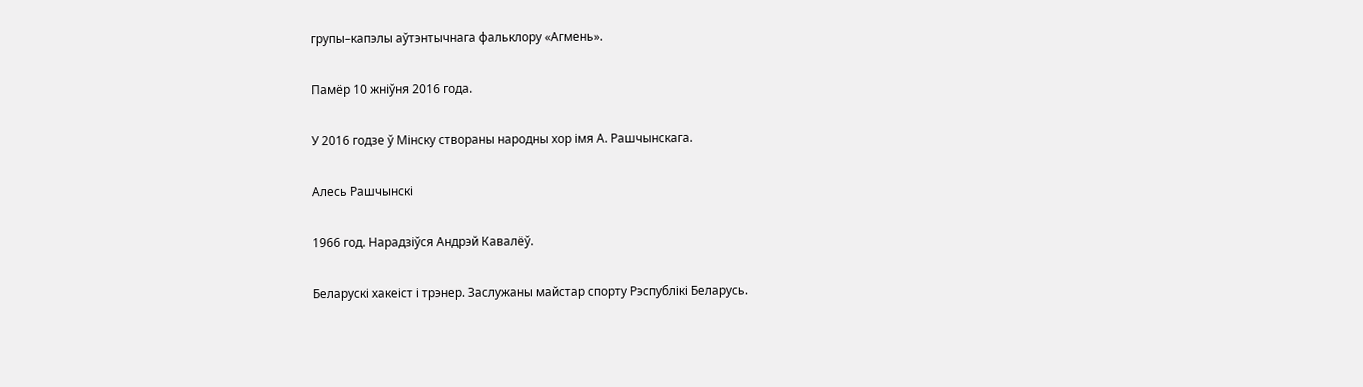групы–капэлы аўтэнтычнага фальклору «Агмень».

Памёр 10 жніўня 2016 года.

У 2016 годзе ў Мінску створаны народны хор імя А. Рашчынскага.

Алесь Рашчынскі

1966 год. Нарадзіўся Андрэй Кавалёў.

Беларускі хакеіст і трэнер. Заслужаны майстар спорту Рэспублікі Беларусь.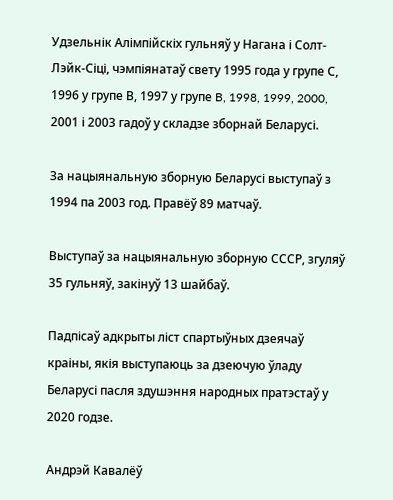Удзельнік Алімпійскіх гульняў у Нагана і Солт-Лэйк-Сіці, чэмпіянатаў свету 1995 года у групе С, 1996 у групе В, 1997 у групе B, 1998, 1999, 2000, 2001 і 2003 гадоў у складзе зборнай Беларусі.

За нацыянальную зборную Беларусі выступаў з 1994 па 2003 год. Правёў 89 матчаў.

Выступаў за нацыянальную зборную СССР, згуляў 35 гульняў, закінуў 13 шайбаў.

Падпісаў адкрыты ліст спартыўных дзеячаў краіны, якія выступаюць за дзеючую ўладу Беларусі пасля здушэння народных пратэстаў у 2020 годзе.

Андрэй Кавалёў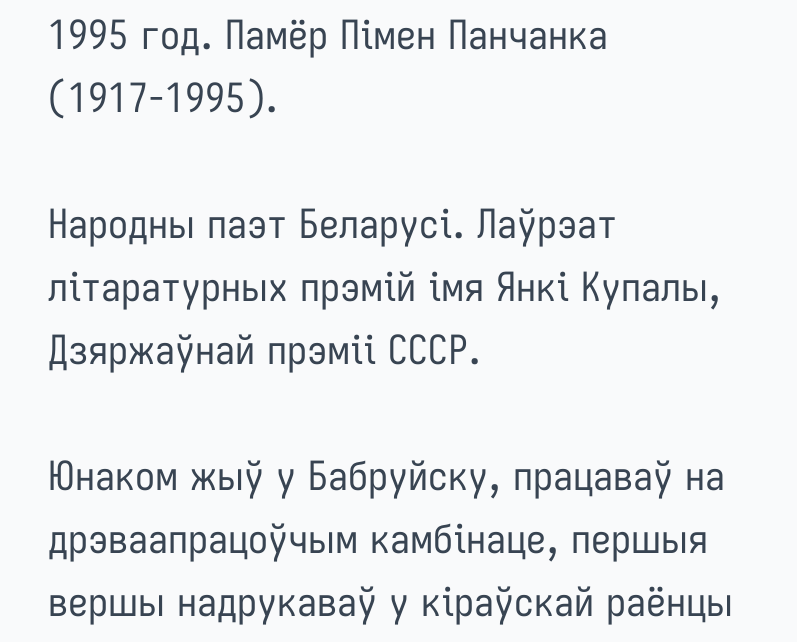1995 год. Памёр Пімен Панчанка (1917-1995).

Народны паэт Беларусі. Лаўрэат літаратурных прэмій імя Янкі Купалы, Дзяржаўнай прэміі СССР.

Юнаком жыў у Бабруйску, працаваў на дрэваапрацоўчым камбінаце, першыя вершы надрукаваў у кіраўскай раёнцы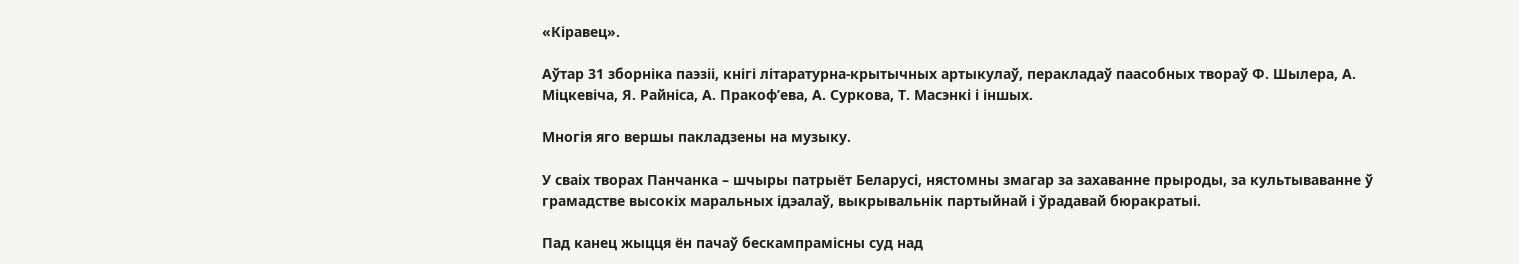«Кіравец».

Аўтар 31 зборніка паэзіі, кнігі літаратурна-крытычных артыкулаў, перакладаў паасобных твораў Ф. Шылера, А. Міцкевіча, Я. Райніса, А. Пракоф’ева, А. Суркова, Т. Масэнкі і іншых.

Многія яго вершы пакладзены на музыку.

У сваіх творах Панчанка – шчыры патрыёт Беларусі, нястомны змагар за захаванне прыроды, за культываванне ў грамадстве высокіх маральных ідэалаў, выкрывальнік партыйнай і ўрадавай бюракратыі.

Пад канец жыцця ён пачаў бескампрамісны суд над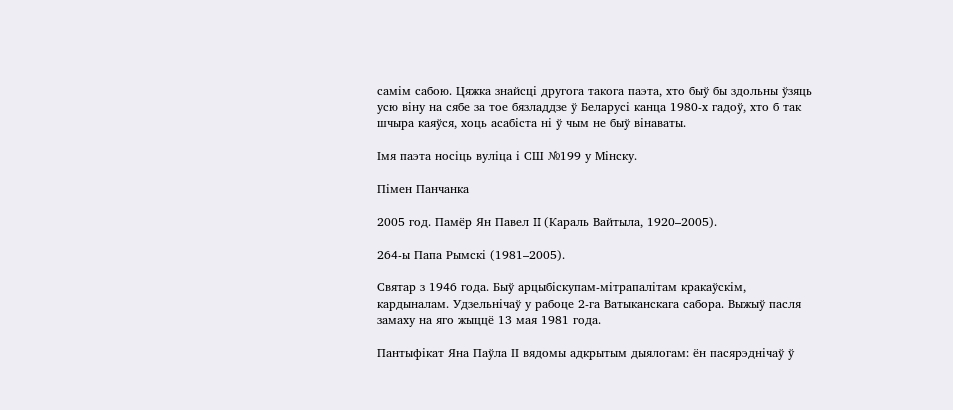самім сабою. Цяжка знайсці другога такога паэта, хто быў бы здольны ўзяць усю віну на сябе за тое бязладдзе ў Беларусі канца 1980-х гадоў, хто б так шчыра каяўся, хоць асабіста ні ў чым не быў вінаваты.

Імя паэта носіць вуліца і СШ №199 у Мінску.

Пімен Панчанка

2005 год. Памёр Ян Павел II (Караль Вайтыла, 1920–2005).

264-ы Папа Рымскі (1981–2005).

Святар з 1946 года. Быў арцыбіскупам-мітрапалітам кракаўскім, кардыналам. Удзельнічаў у рабоце 2-га Ватыканскага сабора. Выжыў пасля замаху на яго жыццё 13 мая 1981 года.

Пантыфікат Яна Паўла ІІ вядомы адкрытым дыялогам: ён пасярэднічаў ў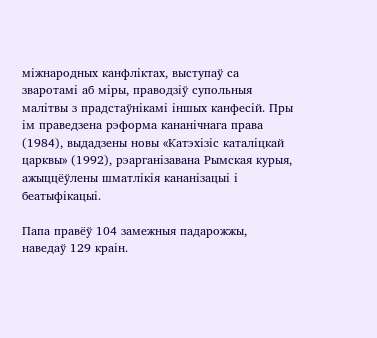міжнародных канфліктах, выступаў са зваротамі аб міры, праводзіў супольныя малітвы з прадстаўнікамі іншых канфесій. Пры ім праведзена рэформа кананічнага права (1984), выдадзены новы «Катэхізіс каталіцкай царквы» (1992), рэарганізавана Рымская курыя, ажыццёўлены шматлікія кананізацыі і беатыфікацыі.

Папа правёў 104 замежныя падарожжы, наведаў 129 краін.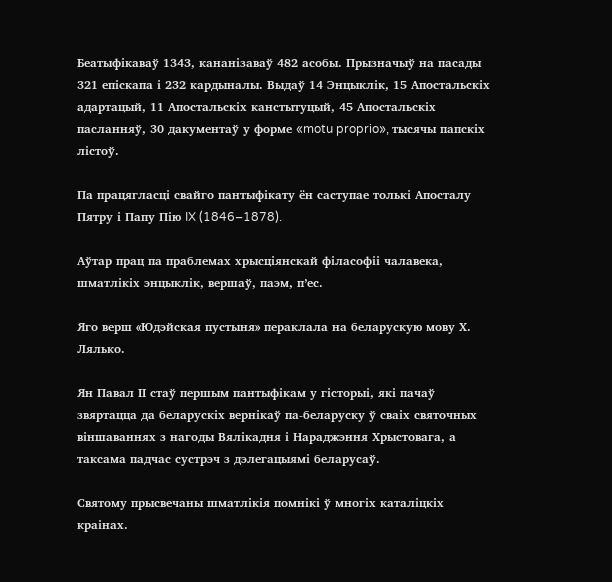Беатыфікаваў 1343, кананізаваў 482 асобы. Прызначыў на пасады 321 епіскапа і 232 кардыналы. Выдаў 14 Энцыклік, 15 Апостальскіх адартацый, 11 Апостальскіх канстытуцый, 45 Апостальскіх пасланняў, 30 дакументаў у форме «motu proprio», тысячы папскіх лістоў.

Па працягласці свайго пантыфікату ён саступае толькі Апосталу Пятру і Папу Пію IX (1846–1878).

Аўтар прац па праблемах хрысціянскай філасофіі чалавека, шматлікіх энцыклік, вершаў, паэм, п’ес.

Яго верш «Юдэйская пустыня» пераклала на беларускую мову Х. Лялько.

Ян Павал ІІ стаў першым пантыфікам у гісторыі, які пачаў звяртацца да беларускіх вернікаў па-беларуску ў сваіх святочных віншаваннях з нагоды Вялікадня і Нараджэння Хрыстовага, а таксама падчас сустрэч з дэлегацыямі беларусаў.

Святому прысвечаны шматлікія помнікі ў многіх каталіцкіх краінах.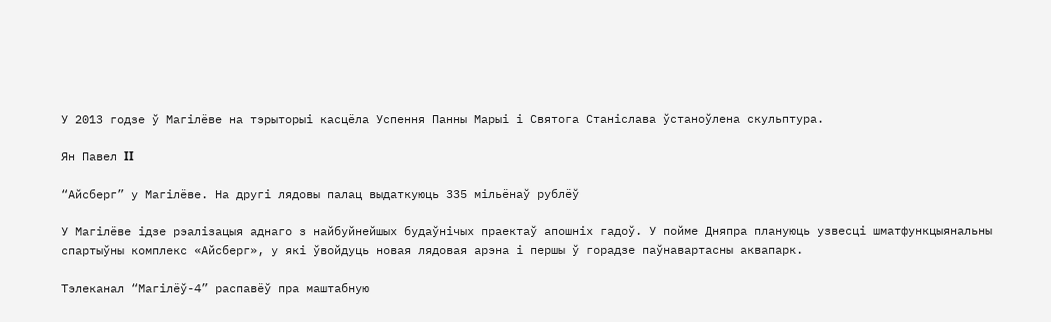У 2013 годзе ў Магілёве на тэрыторыі касцёла Успення Панны Марыі і Святога Станіслава ўстаноўлена скульптура.

Ян Павел II

“Айсберг” у Магілёве. На другі лядовы палац выдаткуюць 335 мільёнаў рублёў

У Магілёве ідзе рэалізацыя аднаго з найбуйнейшых будаўнічых праектаў апошніх гадоў. У пойме Дняпра плануюць узвесці шматфункцыянальны спартыўны комплекс «Айсберг», у які ўвойдуць новая лядовая арэна і першы ў горадзе паўнавартасны аквапарк.

Тэлеканал “Магілёў-4” распавёў пра маштабную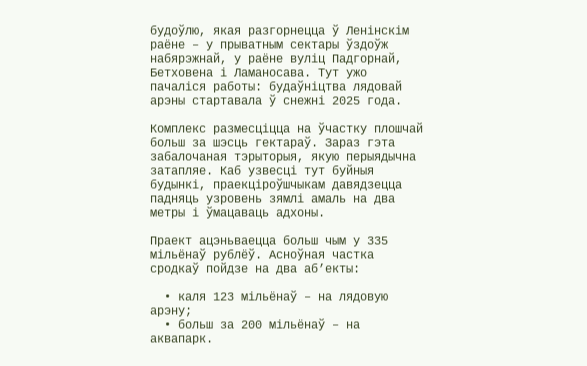будоўлю, якая разгорнецца ў Ленінскім раёне – у прыватным сектары ўздоўж набярэжнай, у раёне вуліц Падгорнай, Бетховена і Ламаносава. Тут ужо пачаліся работы: будаўніцтва лядовай арэны стартавала ў снежні 2025 года.

Комплекс размесціцца на ўчастку плошчай больш за шэсць гектараў. Зараз гэта забалочаная тэрыторыя, якую перыядычна затапляе. Каб узвесці тут буйныя будынкі, праекціроўшчыкам давядзецца падняць узровень зямлі амаль на два метры і ўмацаваць адхоны.

Праект ацэньваецца больш чым у 335 мільёнаў рублёў. Асноўная частка сродкаў пойдзе на два аб’екты:

  • каля 123 мільёнаў – на лядовую арэну;
  • больш за 200 мільёнаў – на аквапарк.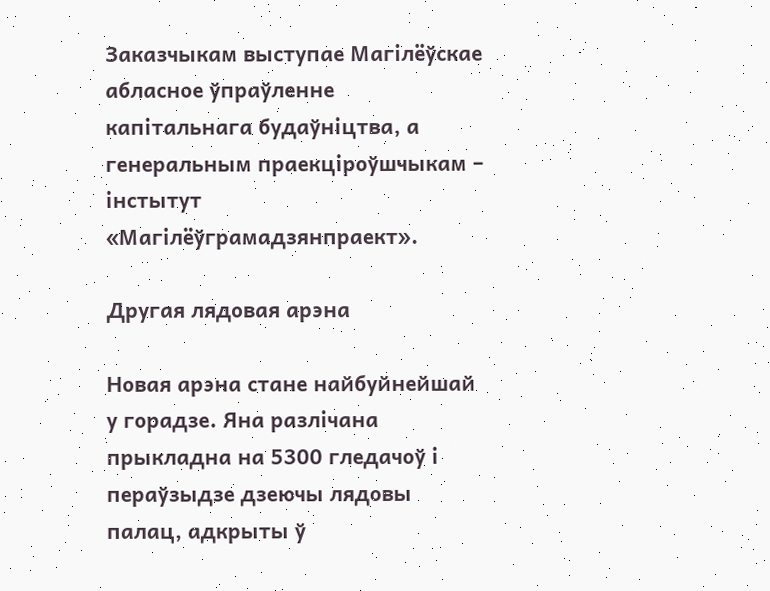Заказчыкам выступае Магілёўскае абласное ўпраўленне капітальнага будаўніцтва, а генеральным праекціроўшчыкам – інстытут «Магілёўграмадзянпраект».

Другая лядовая арэна

Новая арэна стане найбуйнейшай у горадзе. Яна разлічана прыкладна на 5300 гледачоў і пераўзыдзе дзеючы лядовы палац, адкрыты ў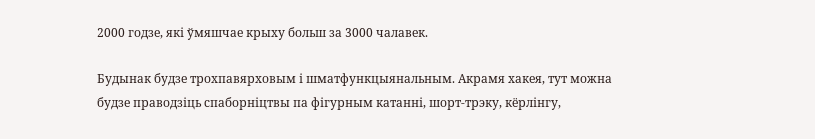2000 годзе, які ўмяшчае крыху больш за 3000 чалавек.

Будынак будзе трохпавярховым і шматфункцыянальным. Акрамя хакея, тут можна будзе праводзіць спаборніцтвы па фігурным катанні, шорт-трэку, кёрлінгу,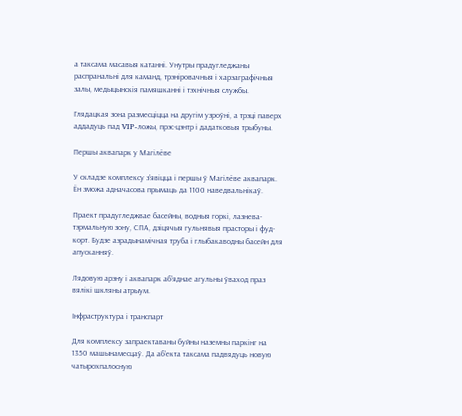а таксама масавыя катанні. Унутры прадугледжаны распранальні для каманд, трэніровачныя і харэаграфічныя залы, медыцынскія памяшканні і тэхнічныя службы.

Глядацкая зона размесціцца на другім узроўні, а трэці паверх аддадуць пад VIP-ложы, прэс-цэнтр і дадатковыя трыбуны.

Першы аквапарк у Магілёве

У складзе комплексу з’явіцца і першы ў Магілёве аквапарк. Ён зможа адначасова прымаць да 1100 наведвальнікаў.

Праект прадугледжвае басейны, водныя горкі, лазнева-тэрмальную зону, СПА, дзіцячыя гульнявыя прасторы і фуд-корт. Будзе аэрадынамічная труба і глыбакаводны басейн для апусканняў.

Лядовую арэну і аквапарк аб’яднае агульны ўваход праз вялікі шкляны атрыум.

Інфраструктура і транспарт

Для комплексу запраектаваны буйны наземны паркінг на 1350 машынамесцаў. Да аб’екта таксама падвядуць новую чатырохпалосную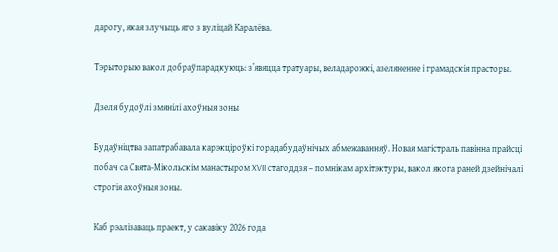дарогу, якая злучыць яго з вуліцай Каралёва.

Тэрыторыю вакол добраўпарадкуюць: з’явяцца тратуары, веладарожкі, азеляненне і грамадскія прасторы.

Дзеля будоўлі змянілі ахоўныя зоны

Будаўніцтва запатрабавала карэкціроўкі горадабудаўнічых абмежаванняў. Новая магістраль павінна прайсці побач са Свята-Мікольскім манастыром XVII стагоддзя – помнікам архітэктуры, вакол якога раней дзейнічалі строгія ахоўныя зоны.

Каб рэалізаваць праект, у сакавіку 2026 года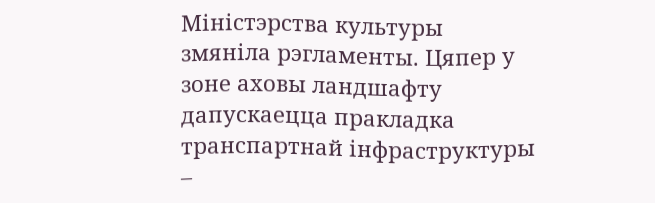Міністэрства культуры змяніла рэгламенты. Цяпер у зоне аховы ландшафту дапускаецца пракладка транспартнай інфраструктуры –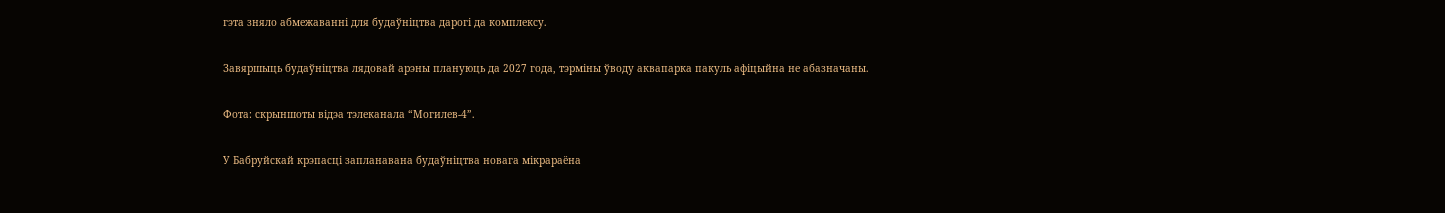гэта зняло абмежаванні для будаўніцтва дарогі да комплексу.

Завяршыць будаўніцтва лядовай арэны плануюць да 2027 года, тэрміны ўводу аквапарка пакуль афіцыйна не абазначаны.

Фота: скрыншоты відэа тэлеканала “Могилев-4”.

У Бабруйскай крэпасці запланавана будаўніцтва новага мікрараёна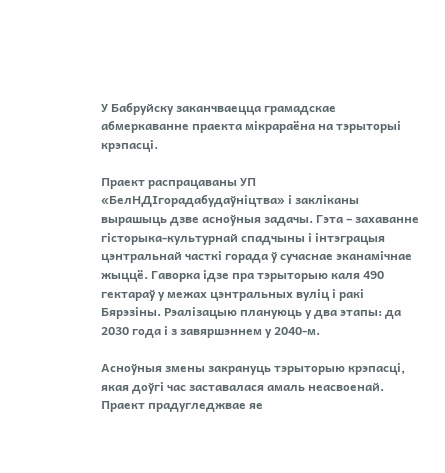У Бабруйску заканчваецца грамадскае абмеркаванне праекта мікрараёна на тэрыторыі крэпасці.

Праект распрацаваны УП «БелНДІгорадабудаўніцтва» і закліканы вырашыць дзве асноўныя задачы. Гэта – захаванне гісторыка-культурнай спадчыны і інтэграцыя цэнтральнай часткі горада ў сучаснае эканамічнае жыццё. Гаворка ідзе пра тэрыторыю каля 490 гектараў у межах цэнтральных вуліц і ракі Бярэзіны. Рэалізацыю плануюць у два этапы: да 2030 года і з завяршэннем у 2040-м.

Асноўныя змены закрануць тэрыторыю крэпасці, якая доўгі час заставалася амаль неасвоенай. Праект прадугледжвае яе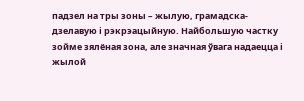падзел на тры зоны – жылую, грамадска-дзелавую і рэкрэацыйную. Найбольшую частку зойме зялёная зона, але значная ўвага надаецца і жылой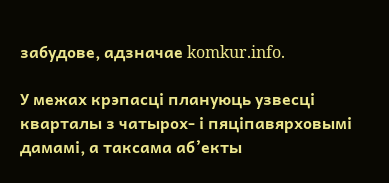забудове, адзначае komkur.info.

У межах крэпасці плануюць узвесці кварталы з чатырох- і пяціпавярховымі дамамі, а таксама аб’екты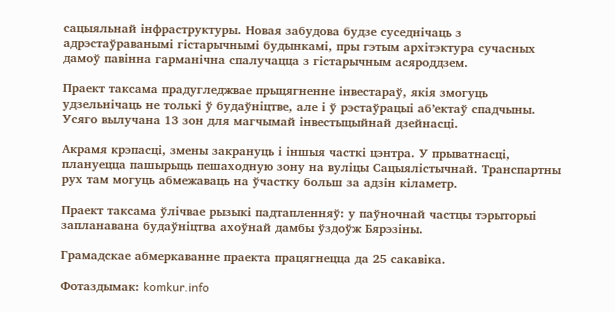сацыяльнай інфраструктуры. Новая забудова будзе суседнічаць з адрэстаўраванымі гістарычнымі будынкамі, пры гэтым архітэктура сучасных дамоў павінна гарманічна спалучацца з гістарычным асяроддзем.

Праект таксама прадугледжвае прыцягненне інвестараў, якія змогуць удзельнічаць не толькі ў будаўніцтве, але і ў рэстаўрацыі аб’ектаў спадчыны. Усяго вылучана 13 зон для магчымай інвестыцыйнай дзейнасці.

Акрамя крэпасці, змены закрануць і іншыя часткі цэнтра. У прыватнасці, плануецца пашырыць пешаходную зону на вуліцы Сацыялістычнай. Транспартны рух там могуць абмежаваць на ўчастку больш за адзін кіламетр.

Праект таксама ўлічвае рызыкі падтапленняў: у паўночнай частцы тэрыторыі запланавана будаўніцтва ахоўнай дамбы ўздоўж Бярэзіны.

Грамадскае абмеркаванне праекта працягнецца да 25 сакавіка.

Фотаздымак: komkur.info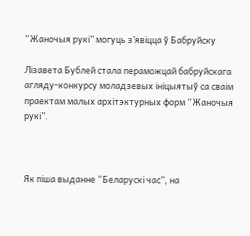“Жаночыя рукі” могуць з’явіцца ў Бабруйску

Лізавета Бублей стала пераможцай бабруйскага агляду-конкурсу моладзевых ініцыятыў са сваім праектам малых архітэктурных форм “Жаночыя рукі”.



Як піша выданне “Беларускі час”, на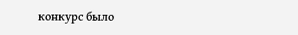конкурс было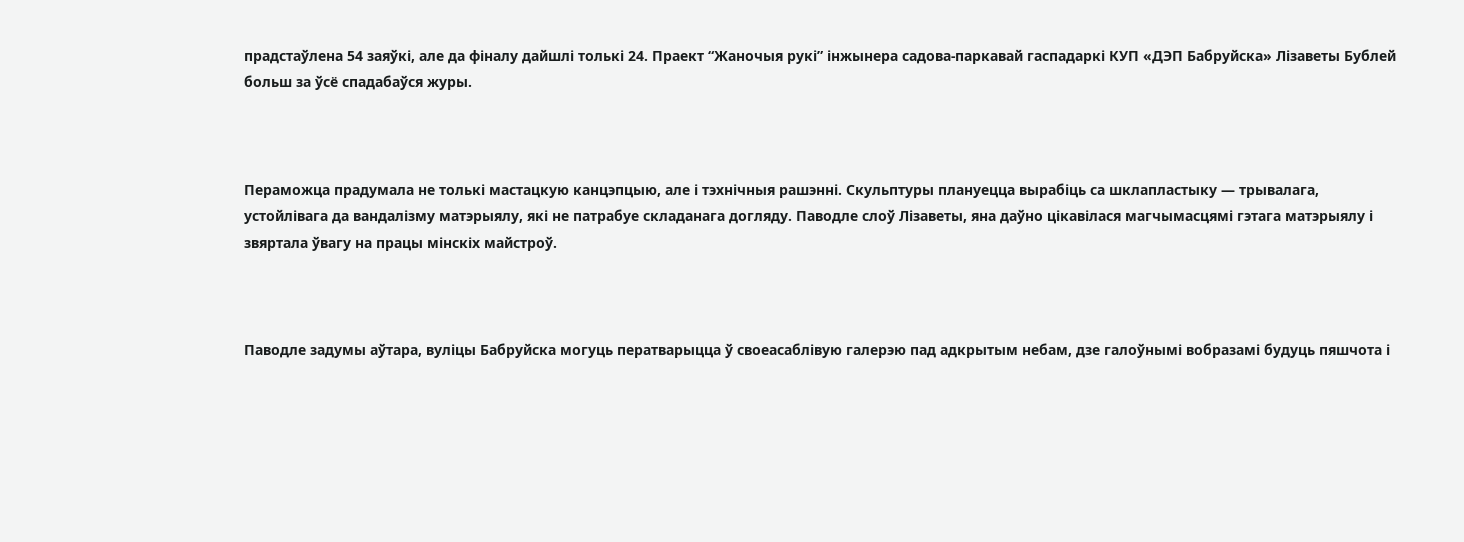прадстаўлена 54 заяўкі, але да фіналу дайшлі толькі 24. Праект “Жаночыя рукі” інжынера садова-паркавай гаспадаркі КУП «ДЭП Бабруйска» Лізаветы Бублей больш за ўсё спадабаўся журы.



Пераможца прадумала не толькі мастацкую канцэпцыю, але і тэхнічныя рашэнні. Скульптуры плануецца вырабіць са шклапластыку — трывалага, устойлівага да вандалізму матэрыялу, які не патрабуе складанага догляду. Паводле слоў Лізаветы, яна даўно цікавілася магчымасцямі гэтага матэрыялу і звяртала ўвагу на працы мінскіх майстроў.



Паводле задумы аўтара, вуліцы Бабруйска могуць ператварыцца ў своеасаблівую галерэю пад адкрытым небам, дзе галоўнымі вобразамі будуць пяшчота і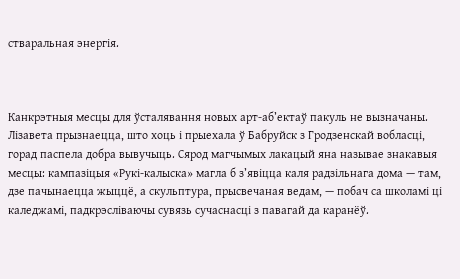стваральная энергія.



Канкрэтныя месцы для ўсталявання новых арт-аб’ектаў пакуль не вызначаны. Лізавета прызнаецца, што хоць і прыехала ў Бабруйск з Гродзенскай вобласці, горад паспела добра вывучыць. Сярод магчымых лакацый яна называе знакавыя месцы: кампазіцыя «Рукі-калыска» магла б з’явіцца каля радзільнага дома — там, дзе пачынаецца жыццё, а скульптура, прысвечаная ведам, — побач са школамі ці каледжамі, падкрэсліваючы сувязь сучаснасці з павагай да каранёў.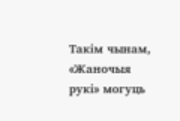Такім чынам, «Жаночыя рукі» могуць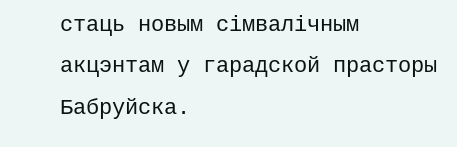стаць новым сімвалічным акцэнтам у гарадской прасторы Бабруйска.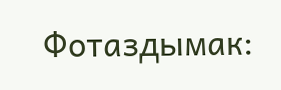Фотаздымак: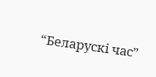“Беларускі час”